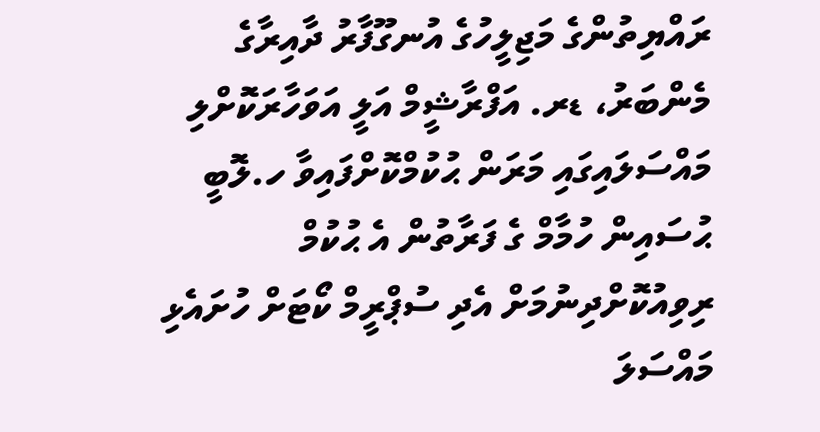ރައްޔިތުންގެ މަޖިލީހުގެ އުނގޫފާރު ދާއިރާގެ މެންބަރު، ޑރ. އަފްރާޝީމް އަލީ އަވަހާރަކޮށްލި މައްސަލައިގައި މަރަން ޙުކުމްކޮށްފައިވާ ހ.ލޮބީ ޙުސައިން ހުމާމް ގެ ފަރާތުން އެ ޙުކުމް ރިވިއުކޮށްދިނުމަށް އެދި ސުޕްރީމް ކޯޓަށް ހުށައެޅި މައްސަލަ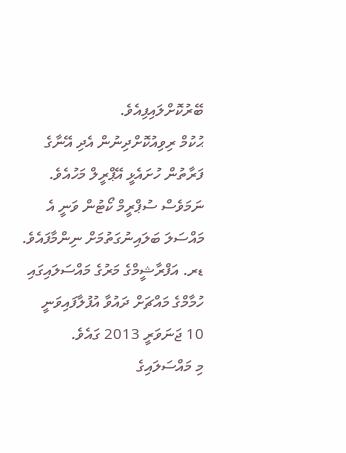ބޭރުކޮށްލައިފިއެވެ.
ޙުކުމް ރިވިއުކޮށްދިނުން އެދި އޭނާގެ ފަރާތުން ހުށައެޅީ އޭޕްރީލް މަހުއެވެ. ނަމަވެސް ސުޕްރީމް ކޯޓުން ވަނީ އެ މައްސަލަ ބަލައިނުގަތުމަށް ނިންމާފައެވެ.
ޑރ. އަފްރާޝީމްގެ މަރުގެ މައްސަލައިގައި ހުމާމްގެ މައްޗަށް ދައުވާ އުފުލާފައިވަނީ 10 ޖަނަވަރީ 2013 ގައެވެ.
މި މައްސަލައިގެ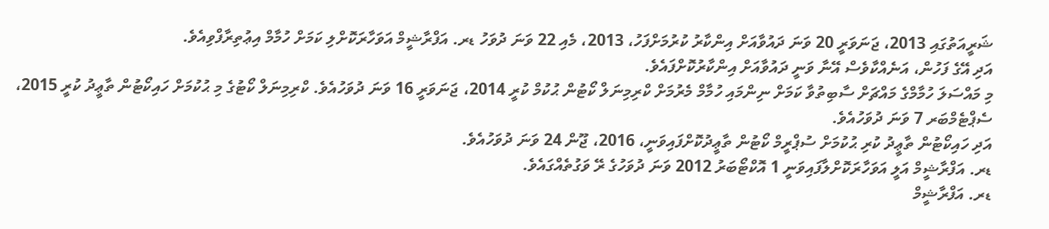ޝަރީއަތުގައި 2013، ޖަނަވަރީ 20 ވަނަ ދައުވާއަށް އިންކާރު ކުރުމަށްފަހު، 2013، މެއި 22 ވަނަ ދުވަހު ޑރ. އަފްރާޝީމް އަވަހާރަކޮށްލި ކަމަށް ހުމާމް އިޢުތިރާފްވިއެވެ.
އަދި އޭގެ ފަހުން، އަނެއްކާވެސް އޭނާ ވަނީ ދައުވާއަށް އިންކާރުކޮށްފައެވެ.
މި މައްސަލަ ހުމާމްގެ މައްޗަށް ސާބިތުވާ ކަމަށް ނިންމައި ހުމާމް މެރުމަށް ކްރިމިނަލް ކޯޓުން ޙުކުމް ކުރީ 2014، ޖަނަވަރީ 16 ވަނަ ދުވަހުއެވެ. ކްރިމިނަލް ކޯޓުގެ މި ޙުކުމަށް ހައިކޯޓުން ތާޢީދު ކުރީ 2015، ސެޕްޓެމްބަރ 7 ވަނަ ދުވަހުއެވެ.
އަދި ހައިކޯޓުން ތާޢީދު ކުރި ޙުކުމަށް ސުޕްރީމް ކޯޓުން ތާޢީދުކޮށްފައިވަނީ، 2016، ޖޫން 24 ވަނަ ދުވަހުއެވެ.
ޑރ. އަފްރާޝީމް އަލީ އަވަހާރަކޮށްލާފައިވަނީ 1 އޮކްޓޯބަރު 2012 ވަނަ ދުވަހުގެ ރޭ ވަގުތެއްގައެވެ.
ޑރ. އަފްރާޝީމް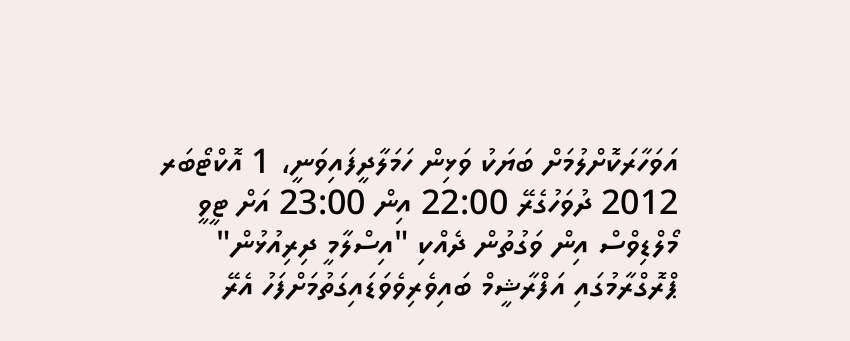އަވަހާރަކޮށްލުމަށް ބަޔަކު ވަޅިން ހަމަލާދީފައިވަނީ، 1 އޮކްޓޯބަރ 2012 ދުވަހުގެރޭ 22:00 އިން 23:00 އަށް ޓީވީ މޯލްޑިވްސް އިން ވަގުތުން ދެއްކި "އިސްލާމީ ދިރިއުޅުން" ޕްރޮގްރާމުގައި އަފްރާޝީމް ބައިވެރިވެވަޑައިގަތުމަށްފަހު އެރޭ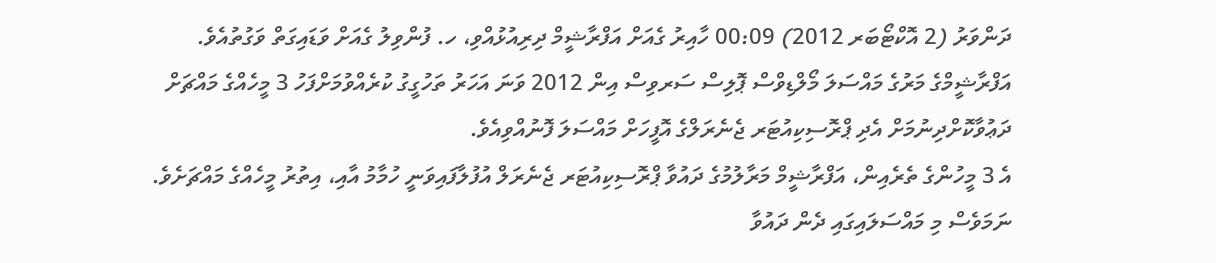ދަންވަރު (2 އޮކްޓޯބަރ 2012) 00:09 ހާއިރު ގެއަށް އަފްރާޝީމް ދިރިއުޅުއްވި، ހ. ފުންވިލު ގެއަށް ވަޑައިގަތް ވަގުތުއެވެ.
އަފްރާޝީމްގެ މަރުގެ މައްސަލަ މޯލްޑިވްސް ޕޮލިސް ސަރވިސް އިން 2012 ވަނަ އަހަރު ތަހުގީގު ކުރެއްވުމަށްފަހު 3 މީހެއްގެ މައްޗަށް ދަޢުވާކޮށްދިނުމަށް އެދި ޕްރޮސިކިއުޓަރ ޖެނެރަލްގެ އޮފީހަށް މައްސަލަ ފޮނުއްވިއެވެ.
އެ 3 މީހުންގެ ތެރެއިން، އަފްރާޝީމް މަރާލުމުގެ ދައުވާ ޕްރޮސިކިއުޓަރ ޖެނެރަލް އުފުލާފައިވަނީ ހުމާމު އާއި، އިތުރު މީހެއްގެ މައްޗަށެވެ.
ނަމަވެސް މި މައްސަލައިގައި ދެން ދައުވާ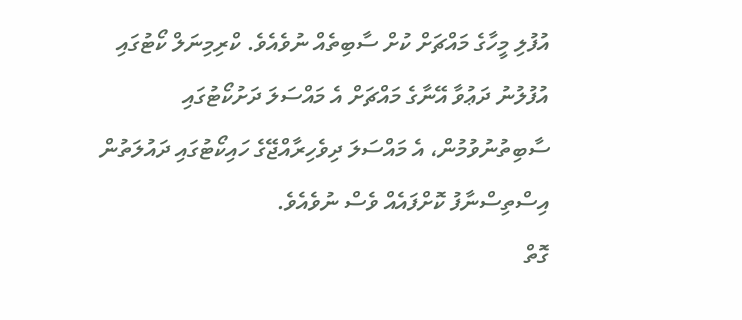އުފުލި މީހާގެ މައްޗަށް ކުށް ސާބިތެއް ނުވެއެވެ. ކްރިމިނަލް ކޯޓުގައި އުފުލުނު ދަޢުވާ އޭނާގެ މައްޗަށް އެ މައްސަލަ ދަށުކޯޓުގައި ސާބިތުނުވުމުން، އެ މައްސަލަ ދިވެހިރާއްޖޭގެ ހައިކޯޓުގައި ދައުލަތުން އިސްތިސްނާފު ކޮށްފައެއް ވެސް ނުވެއެވެ.
ގޮތް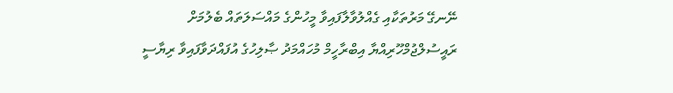ނޭނގޭ މަރުތަކާއި ގެއްލުވާލާފައިވާ މީހުންގެ މައްސަލަތައް ބެލުމަށް ރައީސުލްޖުމްހޫރިއްޔާ އިބްރާހީމް މުހައްމަދު ޞާލިހުގެ އުފައްދަވާފައިވާ ރިޔާސީ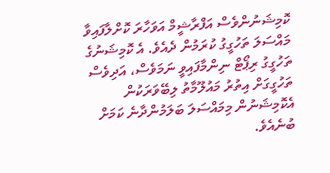ކޮމިޝަނުންވެސް އަފްރާޝީމް އަވަހާރަ ކޮށްލާފައިވާ މައްސަލަ ތަހުގީގު ކުރަމުން ދެއެވެ. އެ ކޮމިޝަނުގެ ތަހުގީގު ރިޕޯޓް ނިންމާފައިވީ ނަމަވެސް، އަދިވެސް ތަހުގީގަށް އިތުރު މައުލޫމާތު ލިބޭވަރަކުން އެކޮމިޝަނުން މިމައްސަލަ ބަލަމުންދާނެ ކަމަށް ބުނެއެވެ.